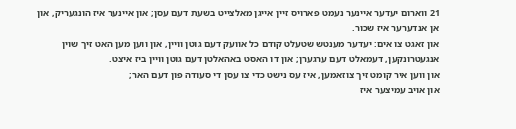21 ווארום יעדער איינער נעמט פארויס זיין אייגן מאלצייט בשעת דעם עסן; און איינער איז הונגעריק, און אן אנדערער איז שכור.
און זאגט צו אים: יעדער מענטש שטעלט קודם כל אוועק דעם גוטן וויין, און ווען מען האט זיך שוין אנגעטרונקען, דעמאלט דעם ערגערן; און דו האסט באהאלטן דעם גוטן וויין ביז איצט.
און ווען איר קומט זיך צוזאמען, איז עס נישט כדי צו עסן די סעודה פון דעם האר;
און אויב עמיצער איז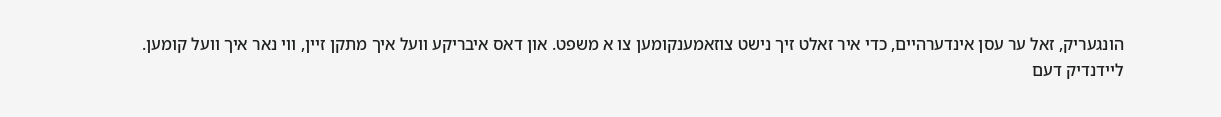הונגעריק, זאל ער עסן אינדערהיים, כדי איר זאלט זיך נישט צוזאמענקומען צו א משפט. און דאס איבריקע וועל איך מתקן זיין, ווי נאר איך וועל קומען.
ליידנדיק דעם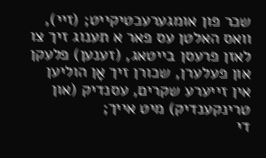שכר פון אומגערעכטיקייט; (זיי), וואס האלטן עס פאר א תענוג זיך צו לאזן פרעסן בייטאג, (זענען) פלעקן און פעלערן, שכורן זיך אָן הוליען אין זייערע שקרים, עסנדיק (און טרינקענדיק) מיט אייך;
די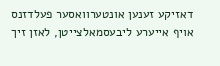דאזיקע זענען אונטערוואסער פעלדזנס אויף אייערע ליבעסמאלצייטן, לאזן זיך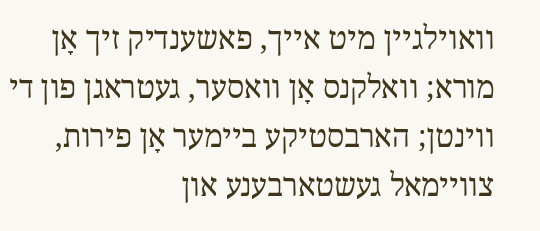וואוילגיין מיט אייך, פאשענדיק זיך אָן מורא; וואלקנס אָן וואסער, געטראגן פון די ווינטן; הארבסטיקע ביימער אָן פירות, צוויימאל געשטארבענע און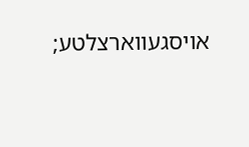אויסגעווארצלטע;